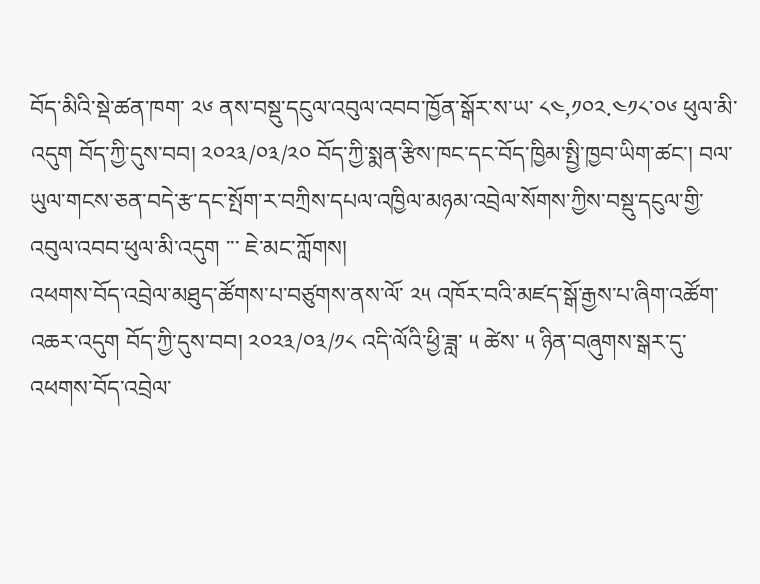བོད་མིའི་སྡེ་ཚན་ཁག་ ༢༦ ནས་བསྡུ་དངུལ་འབུལ་འབབ་ཁྱོན་སྒོར་ས་ཡ་ ༨༤,༡༠༢.༤༡༨་༠༦ ཕུལ་མི་འདུག བོད་ཀྱི་དུས་བབ། ༢༠༢༣/༠༣/༢༠ བོད་ཀྱི་སྨན་རྩིས་ཁང་དང་བོད་ཁྱིམ་སྤྱི་ཁྱབ་ཡིག་ཚང་། བལ་ཡུལ་གངས་ཅན་བདེ་རྩ་དང་སྤོག་ར་བཀྲིས་དཔལ་འཁྱིལ་མཉམ་འབྲེལ་སོགས་ཀྱིས་བསྡུ་དངུལ་གྱི་འབུལ་འབབ་ཕུལ་མི་འདུག ་་་ ཇེ་མང་ཀློགས།
འཕགས་བོད་འབྲེལ་མཐུད་ཚོགས་པ་བཙུགས་ནས་ལོ་ ༢༥ འཁོར་བའི་མཛད་སྒོ་རྒྱས་པ་ཞིག་འཚོག་འཆར་འདུག བོད་ཀྱི་དུས་བབ། ༢༠༢༣/༠༣/༡༨ འདི་ལོའི་ཕྱི་ཟླ་ ༥ ཚེས་ ༥ ཉིན་བཞུགས་སྒར་དུ་འཕགས་བོད་འབྲེལ་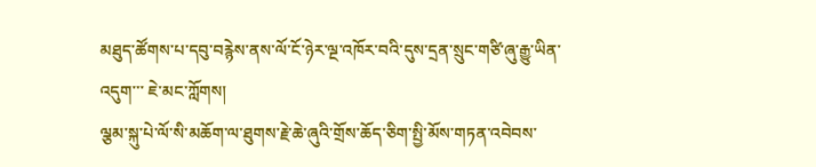མཐུད་ཚོགས་པ་དབུ་བརྙེས་ནས་ལོ་ངོ་ཉེར་ལྔ་འཁོར་བའི་དུས་དྲན་སྲུང་གཙི་ཞུ་རྒྱུ་ཡིན་འདུག་་་ ཇེ་མང་ཀློགས།
ལྕམ་སྐུ་པེ་ལོ་སི་མཆོག་ལ་ཐུགས་རྗེ་ཆེ་ཞུའི་གྲོས་ཆོད་ཅིག་སྤྱི་མོས་གཏན་འབེབས་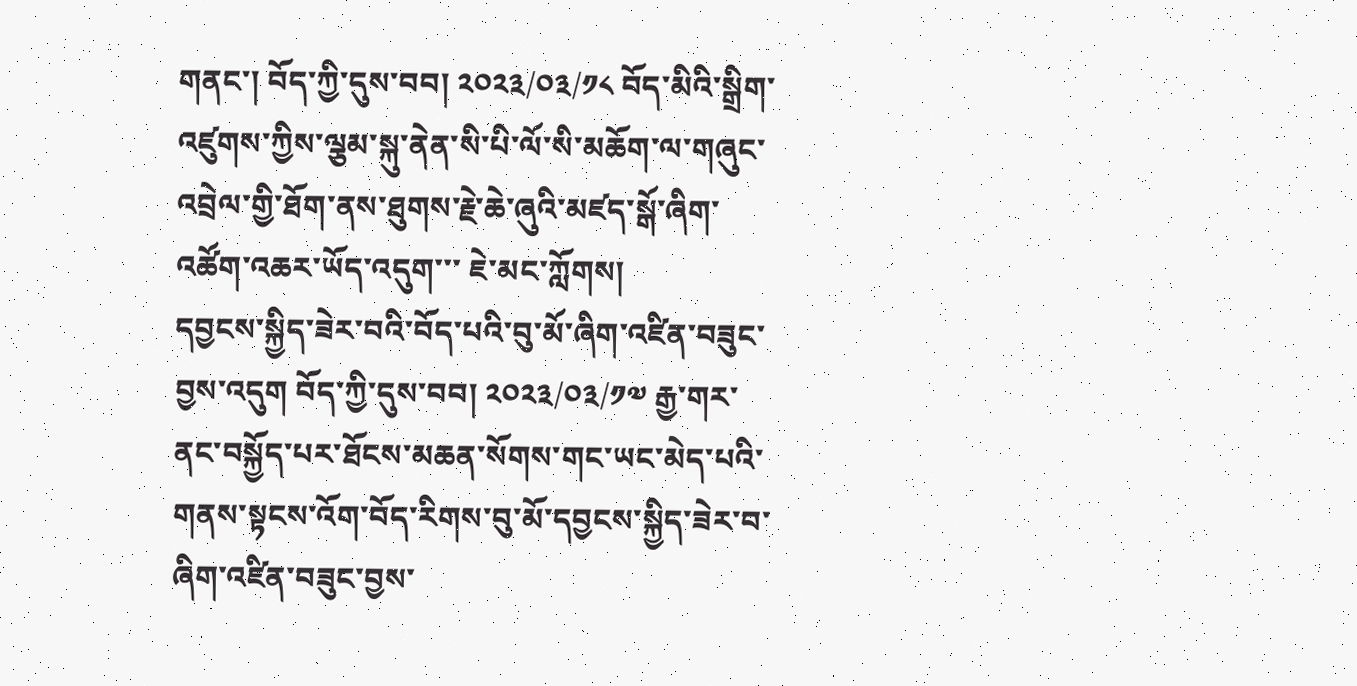གནང་། བོད་ཀྱི་དུས་བབ། ༢༠༢༣/༠༣/༡༨ བོད་མིའི་སྒྲིག་འཛུགས་ཀྱིས་ལྕམ་སྐུ་ནེན་སི་པི་ལོ་སི་མཆོག་ལ་གཞུང་འབྲེལ་གྱི་ཐོག་ནས་ཐུགས་རྗེ་ཆེ་ཞུའི་མཛད་སྒོ་ཞིག་འཚོག་འཆར་ཡོད་འདུག་་་ ཇེ་མང་ཀློགས།
དབྱངས་སྐྱིད་ཟེར་བའི་བོད་པའི་བུ་མོ་ཞིག་འཛིན་བཟུང་བྱས་འདུག བོད་ཀྱི་དུས་བབ། ༢༠༢༣/༠༣/༡༧ རྒྱ་གར་ནང་བསྐྱོད་པར་ཐོངས་མཆན་སོགས་གང་ཡང་མེད་པའི་གནས་སྟངས་འོག་བོད་རིགས་བུ་མོ་དབྱངས་སྐྱིད་ཟེར་བ་ཞིག་འཛིན་བཟུང་བྱས་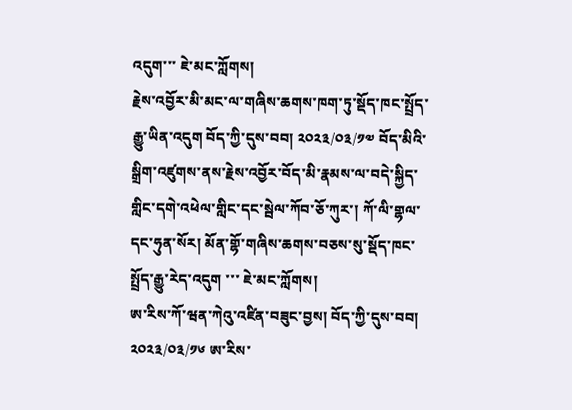འདུག་་་ ཇེ་མང་ཀློགས།
རྗེས་འབྱོར་མི་མང་ལ་གཞིས་ཆགས་ཁག་ཏུ་སྡོད་ཁང་སྤྲོད་རྒྱུ་ཡིན་འདུག བོད་ཀྱི་དུས་བབ། ༢༠༢༣/༠༣/༡༧ བོད་མིའི་སྒྲིག་འཛུགས་ནས་རྗེས་འབྱོར་བོད་མི་རྣམས་ལ་བདེ་སྐྱིད་གླིང་དགེ་འཕེལ་གླིང་དང་སྦེལ་ཀོབ་ཅོ་ཀུར་། ཀོ་ལི་གྷལ་དང་ཧུན་སོར། མོན་གྷོ་གཞིས་ཆགས་བཅས་སུ་སྡོད་ཁང་སྤྲོད་རྒྱུ་རེད་འདུག ་་་ ཇེ་མང་ཀློགས།
ཨ་རིས་ཀོ་ཝན་ཀེའུ་འཛིན་བཟུང་བྱས། བོད་ཀྱི་དུས་བབ། ༢༠༢༣/༠༣/༡༦ ཨ་རིས་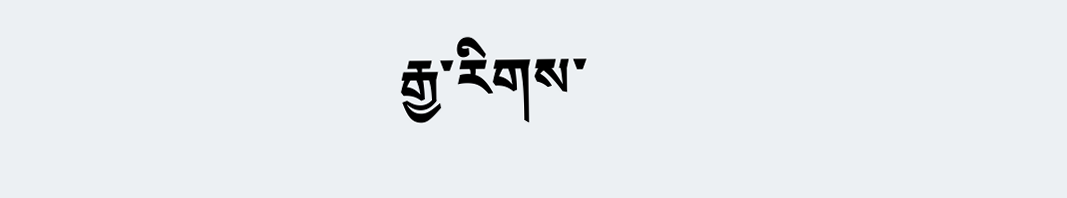རྒྱ་རིགས་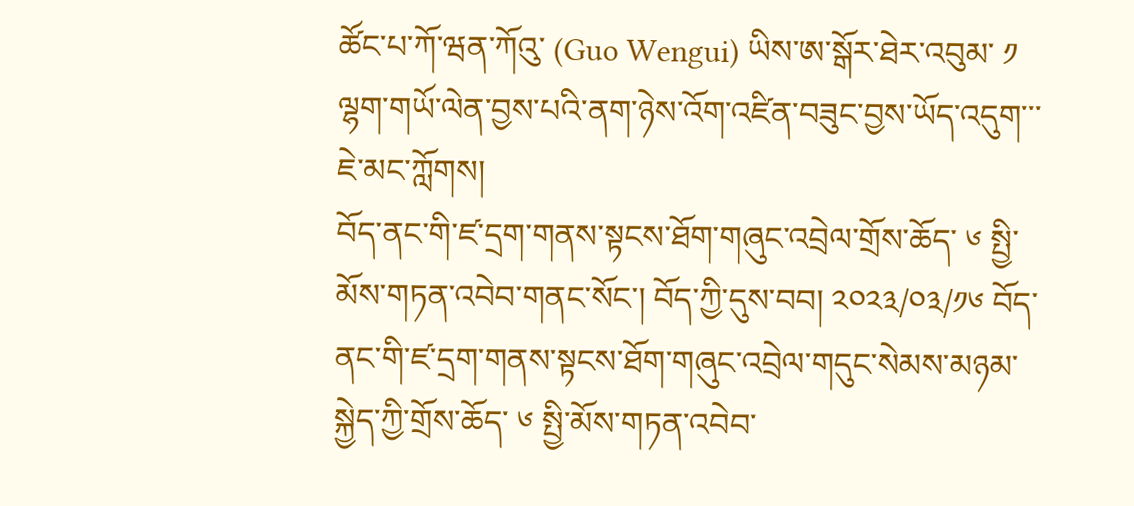ཚོང་པ་ཀོ་ཝན་ཀོའུ་ (Guo Wengui) ཡིས་ཨ་སྒོར་ཐེར་འབུམ་ ༡ ལྷག་གཡོ་ལེན་བྱས་པའི་ནག་ཉེས་འོག་འཛིན་བཟུང་བྱས་ཡོད་འདུག་་་ ཇེ་མང་ཀློགས།
བོད་ནང་གི་ཛ་དྲག་གནས་སྟངས་ཐོག་གཞུང་འབྲེལ་གྲོས་ཆོད་ ༦ སྤྱི་མོས་གཏན་འབེབ་གནང་སོང་། བོད་ཀྱི་དུས་བབ། ༢༠༢༣/༠༣/༡༦ བོད་ནང་གི་ཛ་དྲག་གནས་སྟངས་ཐོག་གཞུང་འབྲེལ་གདུང་སེམས་མཉམ་སྐྱེད་ཀྱི་གྲོས་ཆོད་ ༦ སྤྱི་མོས་གཏན་འབེབ་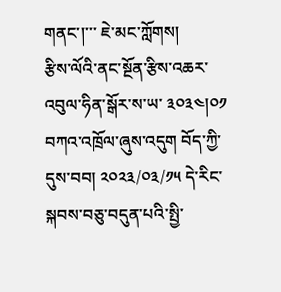གནང་།་་་ ཇེ་མང་ཀློགས།
རྩིས་ལོའི་ནང་སྔོན་རྩིས་འཆར་འབུལ་ཧིན་སྒོར་ས་ཡ་ ༣༠༣༤།༠༡ བཀའ་འཁྲོལ་ཞུས་འདུག བོད་ཀྱི་དུས་བབ། ༢༠༢༣/༠༣/༡༥ དེ་རིང་སྐབས་བཅུ་བདུན་པའི་སྤྱི་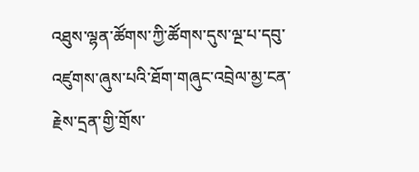འཐུས་ལྷན་ཚོགས་ཀྱི་ཚོགས་དུས་ལྔ་པ་དབུ་འཛུགས་ཞུས་པའི་ཐོག་གཞུང་འབྲེལ་མྱ་ངན་རྗེས་དྲན་གྱི་གྲོས་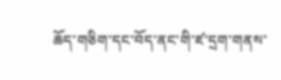ཆོད་གཅིག་དང་བོད་ནང་གི་ཛ་དྲག་གནས་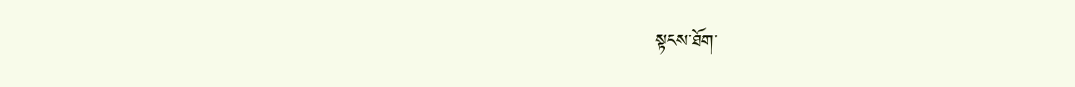སྟངས་ཐོག་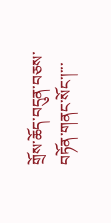གྲོས་ཆོད་བདུན་བཅས་བཏོན་གནང་སོང་།་་་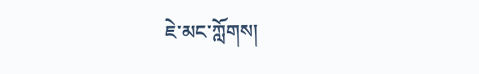ཇེ་མང་ཀློགས།